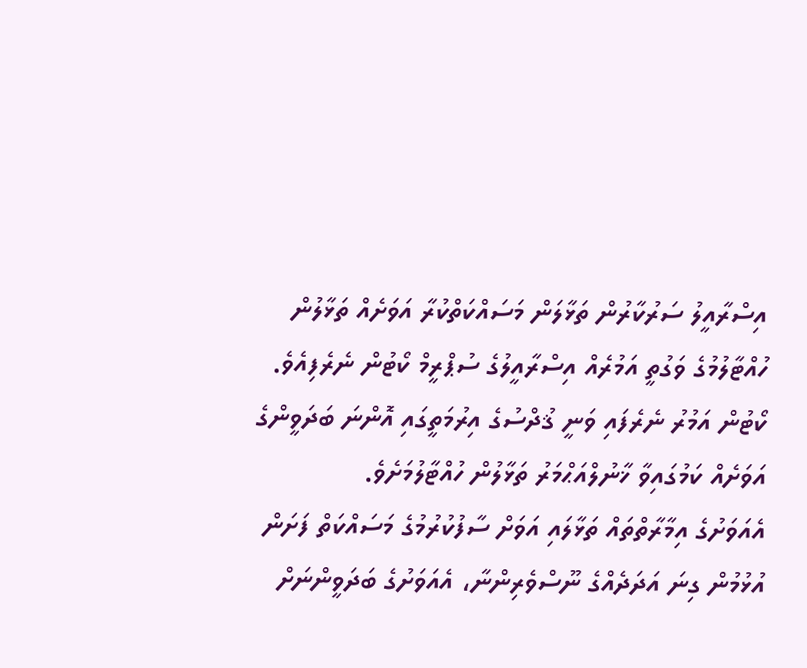އިސްރާއީލު ސަރުކާރުން ތަޅާލަން މަސައްކަތްކުރާ އަވަށެއް ތަޅާލުން ހުއްޓާލުމުގެ ވަގުތީ އަމުރެއް އިސްރާއީލުގެ ސުޕްރީމް ކޯޓުން ނެރެފިއެވެ. ކޯޓުން އަމުރު ނެރެފައި ވަނީ ޤުދްސުގެ އިރުމަތީގައި އޮންނަ ބަދަވީންގެ އަވަށެއް ކަމުގައިވާ ޚާނުލްއަޙްމަރު ތަޅާލުން ހުއްޓާލުމަށެވެ.
އެއަވަށުގެ އިމާރާތްތައް ތަޅާލައި އަވަށް ސާފުކުރުމުގެ މަސައްކަތް ފަށަން އުޅުމުން ގިނަ އަދަދެއްގެ ނޫސްވެރިންނާ، އެއަވަށުގެ ބަދަވީންނަށް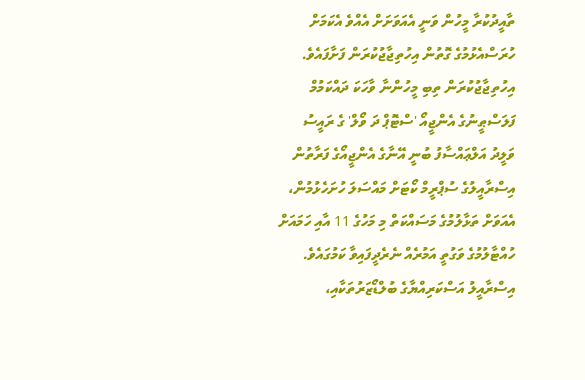ތާއީދުކުރާ މީހުން ވަނީ އެއަވަށަށް އެއްވެ އެކަމަށް ހުރަސްއެޅުމުގެ ގޮތުން އިހުތިޖާޖުކުރަން ފަށާފައެވެ. އިހުތިޖާޖުކުރަން ތިބި މީހުންނާ ވާހަކަ ދައްކަމުމް ފަލަސްޠީނުގެ އެންޖީއޯ 'ސްޓޮޕް ދަ ވޯލް' ގެ ރައީސު ވަލީދު އަލްޢައްސާފު ބުނީ އޭނާގެ އެންޖީއޯގެ ފަރާތުން އިސްރާއީލުގެ ސުޕްރީމް ކޯޓަށް މައްސަލަ ހުށަހެޅުމުން، އެއަވަށް ތަޅާލުމުގެ މަސައްކަތް މި މަހުގެ 11 އާއި ހަމައަށް ހުއްޓާލުމުގެ ވަގުތީ އަމުރެއް ނެރެދީފައިވާ ކަމުގައެވެ.
އިސްރާއީލު އަސްކަރިއްޔާގެ ބުލްޑޯޒަރުތަކާއި،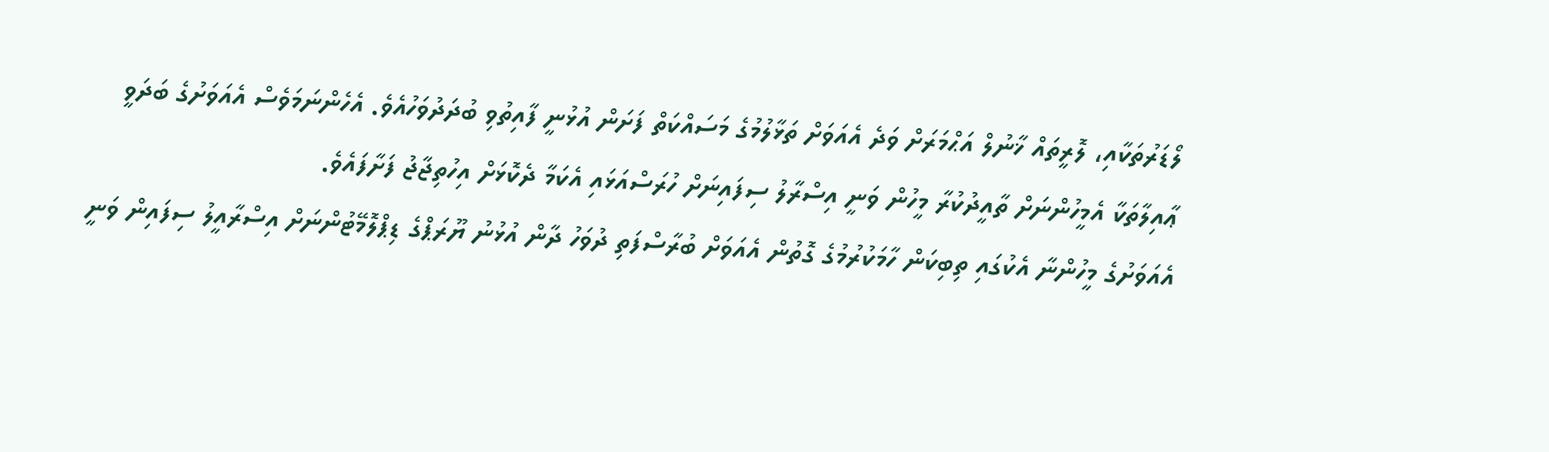ލޯޑަރުތަކާއި، ލޮރީތައް ޚާނުލް އަޙްމަރަށް ވަދެ އެއަވަށް ތަޅާލުމުގެ މަސައްކަތް ފަށަން އުޅުނީ ފާއިތުވި ބުދަދުވަހުއެވެ. އެހެންނަމަވެސް އެއަވަށުގެ ބަދަވީ ޢާއިލާތަކާ އެމީހުންނަށް ތާއީދުކުރާ މީހުން ވަނީ އިސްރާލު ސިފައިނަށް ހުރަސްއަޅައި އެކަމާ ދެކޮޅަށް އިހުތިޖާޖު ފަށާފައެވެ.
އެއަވަށުގެ މީހުންނާ އެކުގައި ތިބިކަން ހާމަކުރުމުގެ ގޮތުން އެއަވަށް ބުރާސްފަތި ދުވަހު ދާން އުޅުނު ޔޫރަޕްގެ ޑިޕްލޮމޭޓުންނަށް އިސްރާއީލު ސިފައިން ވަނީ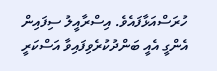ހުރަސްއަޅާފައެވެ. އިސްރާއީލު ސިފައިން އެންގީ އެއީ ބަންދުކުރެވިފައިވާ އަސްކަރީ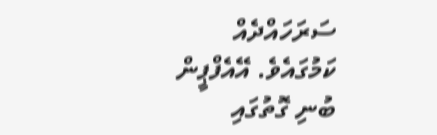ސަރަހައްދެއް ކަމުގައެވެ. އޭއެފްޕީން ބުނި ގޮތުގައި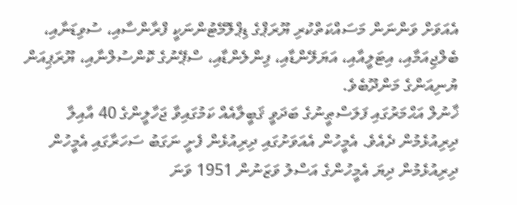އެއަވަށް ވަންނަން މަސައްކަތްކުރި ޔޫރަޕްގެ ޑިޕްލޮމޭޓުންނަކީ ފްރާންސާއި، ސުވިޑަނާއި، ބެލްޖިއަމާއި، އިޓަލީއާއި، އަޔަލޭންޑާއި، ފިންލެންޑާއި، ސްޕޭނުގެ ކޮންސުލްނާއި، ޔޫރަޕިއަން ޔުނިއަންގެ މަންދޫބެވެ.
ޚާނުލް އަޙްމަރުގައި ފަލަސްޠީނުގެ ބަދަވީ ޤަބީލާއެއް ކަމުގައިވާ ޖަހާލީންގެ 40 އާއިލާ ދިރިއުޅެމުން ދެއެވެ. އެމީހުން އެއަވަށުގައި ދިރިއުޅެން ފެށީ ނަގަބު ސަހަރާގައި އެމީހުން ދިރިއުޅެމުން ދިޔަ އެމީހުންގެ އަސްލު ވަޒަނުން 1951 ވަނަ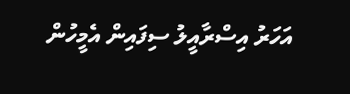އަހަރު އިސްރާއީލު ސިފައިން އެމީހުން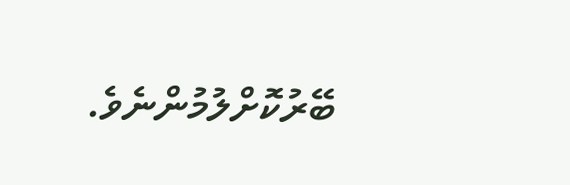ބޭރުކޮށްލުމުންނެވެ.